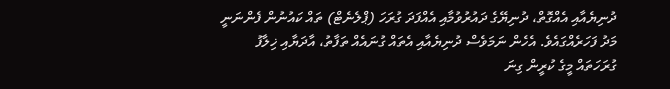ދުނިޔެއާއި އެއްގޮތް، ދުނިޔޭގެ ދައުރުވުމާއި އެއްފަދަ ގުރަހަ (ޕްލެނެޓް) ތައް ކައުނުން ފެންނަނީ މަދު ފަހަރެއްގައެވެ. އެހެން ނަމަވެސް ދުނިޔެއާއި އެތައް ގުނައެއް ތަފާތު، އާދަޔާއި ޚިލާފު ގުރަހަތައް މީގެ ކުރީން ގިނަ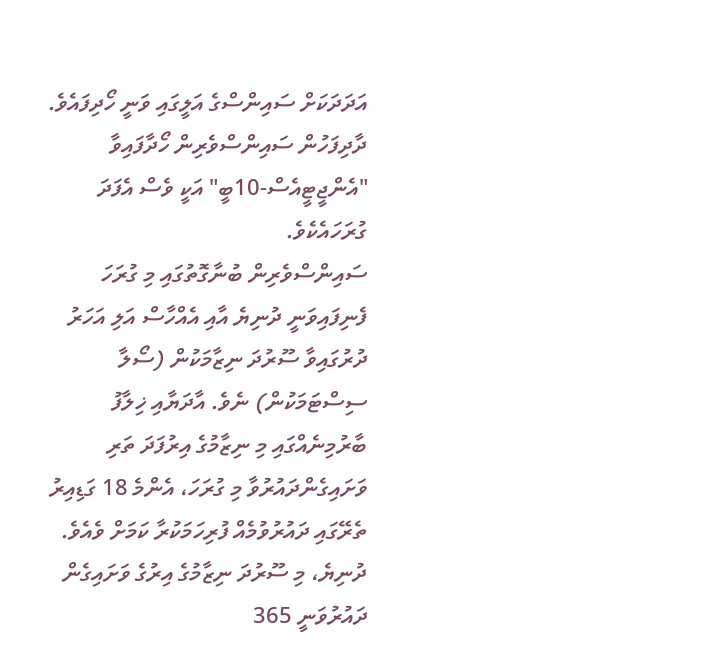އަދަދަކަށް ސައިންސްގެ އަލީގައި ވަނީ ހޯދިފައެވެ. ދާދިފަހުން ސައިންސްވެރިން ހޯދާފައިވާ "އެންޖީޓީއެސް-10ބީ" އަކީ ވެސް އެފަދަ ގުރަހައެކެވެ.
ސައިންސްވެރިން ބުނާގޮތުގައި މި ގުރަހަ ފެނިފައިވަނީ ދުނިޔެ އާއި އެއްހާސް އަލި އަހަރު ދުރުގައިވާ ސޫރުދަ ނިޒާމަކުން (ސޯލާ ސިސްޓަމަކުން) ނެވެ. އާދަޔާއި ޚިލާފު ބާރުމިނެއްގައި މި ނިޒާމުގެ އިރުފަދަ ތަރި ވަށައިގެންދައުރުވާ މި ގުރަހަ، އެންމެ 18 ގަޑިއިރު ތެރޭގައި ދައުރުވުމެއް ފުރިހަމަކުރާ ކަމަށް ވެއެވެ. ދުނިޔެ، މި ސޫރުދަ ނިޒާމުގެ އިރުގެ ވަށައިގެން ދައުރުވަނީ 365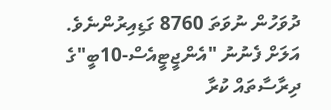ދުވަހުން ނުވަތަ 8760 ގަޑިއިރުންނެވެ.
އަލަށް ފެނުނު "އެންޖީޓީއެސް-10ބީ"ގެ ދިރާސާތައް ކުރާ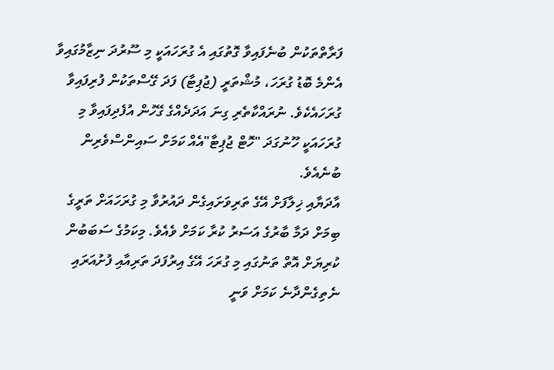ފަރާތްތަކުން ބުނެފައިވާ ގޮތުގައި އެ ގުރަހައަކީ މި ސޫރުދަ ނިޒާމުގައިވާ އެންމެ ބޮޑު ގުރަހަ، މުޝްތަރީ (ޖުޕިޓާ) ފަދަ ގޭސްތަކުން ފުރިފައިވާ ގުރަހައެކެވެ. ނުރައްކާތެރި ގިނަ އަދަދެއްގެ ގޭހުން އުފެދިފައިވާ މި ގުރަހައަކީ ހޫނުގަދަ "ހޮޓް ޖުޕިޓާ"އެއް ކަމަށް ސައިންސްވެރިން ބުނެއެވެ.
އާދަޔާއި ޚިލާފަށް އޭގެ ތަރިވަށައިގެން ދައުރުވާ މި ގުރަހައަށް ތަރީގެ ބިމަށް ދަމާ ބާރުގެ އަސަރު ކުރާ ކަމަށް ވެއެވެ. މިކަމުގެ ސަބަބުން ކުރިޔަށް އޮތް ތަނުގައި މި ގުރަހަ އޭގެ އިރުފަދަ ތަރިއާއި ފުށުއަރައި ނެތިގެންދާނެ ކަމަށް ވަނީ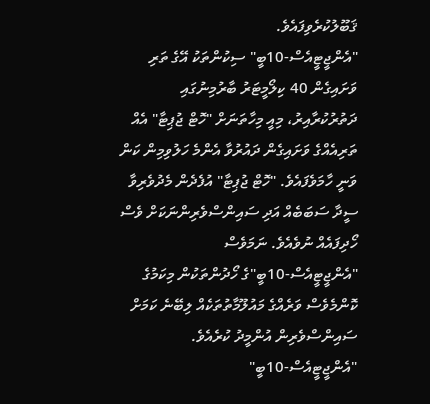ޤަބޫލުކުރެވިފައެވެ.
"އެންޖީޓީއެސް-10ބީ" ސިކުންތަކު އޭގެ ތަރި ވަށައިގެން 40 ކިލޯމީޓަރު ބާރުމިނުގައި ދަތުރުކުރާއިރު، މިއީ މިހާތަނަށް "ހޮޓް ޖުޕިޓާ" އެއް ތަރިއެއްގެ ވަށައިގެން ދައުރުވާ އެންމެ ހަލުވިމިން ކަން ވަނީ ހާމަވެފައެވެ. "ހޮޓް ޖުޕިޓާ" އުފެދެން މެދުވެރިވާ ސީދާ ސަބަބެއް އަދި ސައިންސްވެރިންނަކަށް ވެސް ހޯދިފައެއް ނުވެއެވެ. ނަމަވެސް "އެންޖީޓީއެސް-10ބީ"ގެ ހޯދުންތަކުން މިކަމުގެ ކޮންމެވެސް ވަރެއްގެ މައުލޫމާތުތަކެއް ލިބޭނެ ކަމަށް ސައިންސްވެރިން އުންމީދު ކުރެއެވެ.
"އެންޖީޓީއެސް-10ބީ"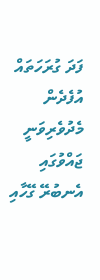ފަދަ ގުރަހަތައް އުފެދެން މެދުވެރިވަނީ ޖައްވުގައި އެނބުރޭ ގޭހާއި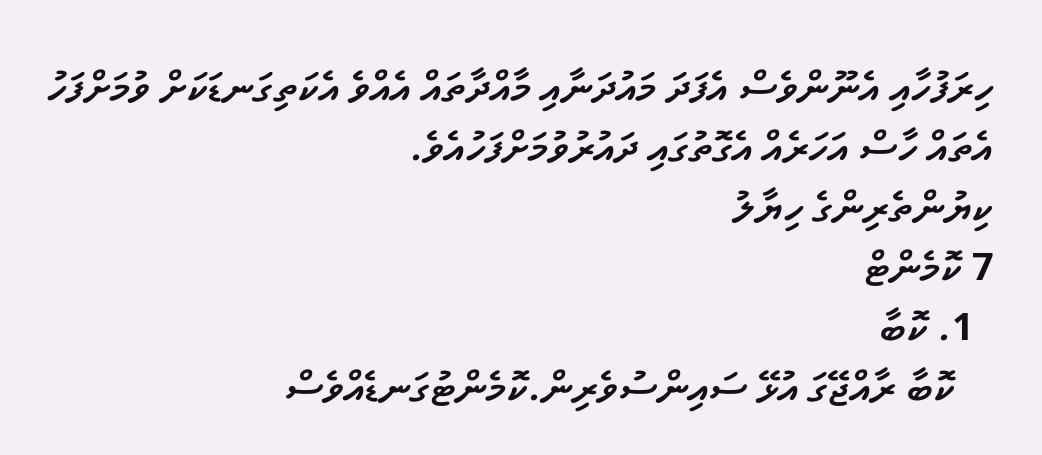ހިރަފުހާއި އެނޫންވެސް އެފަދަ މައުދަނާއި މާއްދާތައް އެއްވެ އެކަތިގަނޑަކަށް ވުމަށްފަހު އެތައް ހާސް އަހަރެއް އެގޮތުގައި ދައުރުވުމަށްފަހުއެވެ.
ކިޔުންތެރިންގެ ހިޔާލު
7 ކޮމެންޓް
  1. ކޮބާ
    ކޮބާ ރާއްޖޭގަ އުޅޭ ސައިންސުވެރިން.ކޮމެންޓުގަނޑެއްވެސް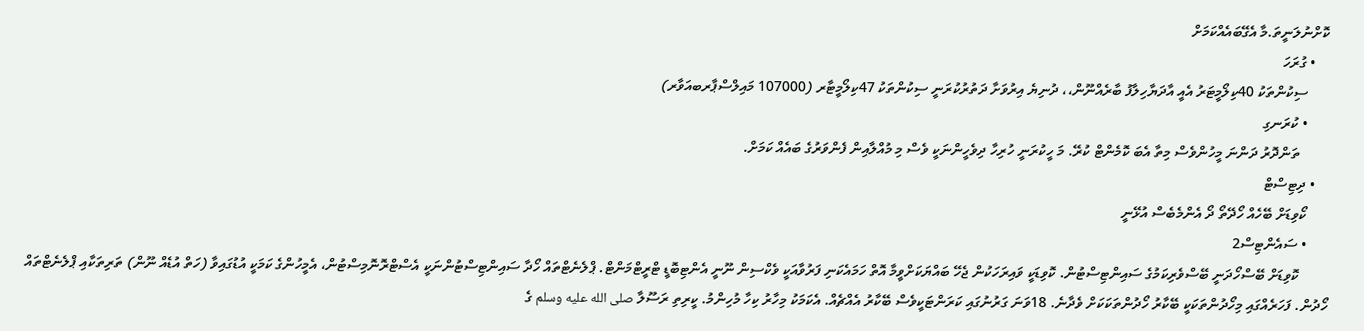ކޮށްނުލަނީތަ.މާ އެގޭބައެއްކަމަށް
    • ގުރަހަ
      ސިކުންތަކު 40ކިލޯމީޓަރު އެއީ އާދަޔާހިލާފު ބާރެއްނޫން،، ދުނިޔެ އިރުވަށާ ދަތުރުކުރަނީ ސިކުންތަކު 47ކިލޯމީޓާރ (107000 މައިލްސްޕާރބއަވާރ)
      • ކުރަނގި
        ތަންދޮރު ދަންނަ މީހުންވެސް މިތާ އެބަ ކޮމެންޓް ކުރޭ. މަ ހީކުރަނީ ހުރިހާ ދިވެހީންނަކީ ވެސް މި މުއްލާއިން ފެންވަރުގެ ބައެއް ކަމަށް.
    • ދިޓިސްޓް
      ކޯވިޑަށް ބޭހެއް ހޯދޭތޯ ދޯ އެންމެބެސް އުޅޭނީ
      • ސައެންޓިސް2
        ކޮވިޑަށް ބޭސްހޯދަނީ ބޭސްވެރިކަމުގެ ސައިންޓިސްޓުން. ކޮވިޑަކީ ވައިރަހަކުން ޖެހޭ ބައްޔަކަށްވީމާ އޮތް ހަމައެކަނި ފަރުވާއަކީ ވެކްސިން ނޫނީ އެންޓިބޮޑީ ޓްރީޓްމަންޓް. ޕްލެނެޓްތައް ހޯދާ ސައިންޓިސްޓުންނަކީ އެސްޓްރޮނޮމިސްޓުން، އެމީހުންގެ ކަމަކީ އުޑުގައިވާ (ހަތް އުޑެއް ނޫން) ތަރިތަކާއި ޕްލެނެޓްތައް ހޯދުން. ފަހަރެއްގައި މިހޯދުންތަކަކީ ބޭކާރު ހޯދުންތަކަކަށް ވެދާނެ. 18ވަނަ ގަރުނުގައި ކަރަންޓަކީވެސް ބޭކާރު އެއްޗެއް. އެކަމަކު މިހާރު ކިހާ މުހިންމު. ކީރިތި ރަސޫލާ صلى الله عليه وسلم ގެ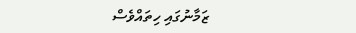ޒަމާނުގައި ހިތައްވެސް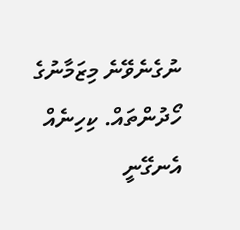ނުގެނެވޭނެ މިޒަމާނުގެ ހޯދުންތައް. ކިހިނެއް އެނގޭނީ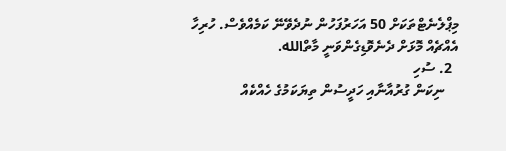މިޕްލެނެޓްތަކަށް 50 އަހަރުފަހުން ނުދެވޭނޭ ކަމެއްވެސް. ހުރިހާ އެއްޗެއް މޮޅަށް ދެނެވޮޑިގެންވަނީ މާތްالله.
  2. ސުހި
    ނިކަން ގުރުއާނާއި ހަދީސުން ތިޔަކަމުގެ ހެއްކެއް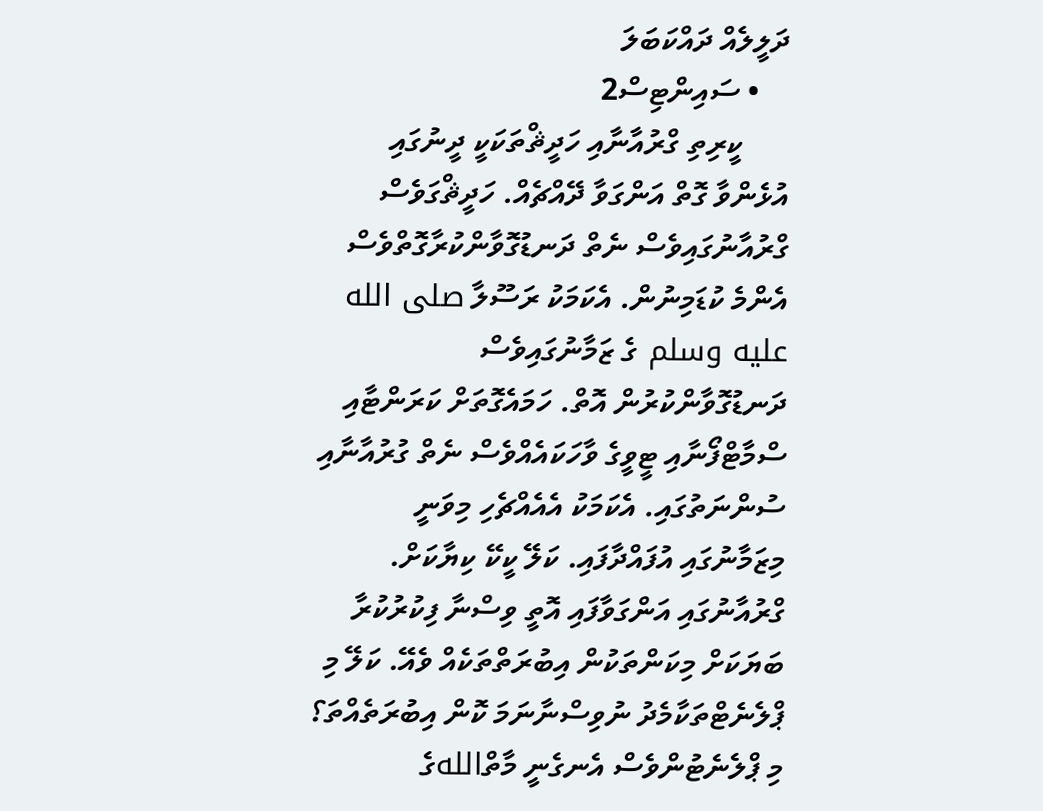ދަލީލެއް ދައްކަބަލަ
    • ސައިންޓިސް2
      ކީރިތި ގްރުއާނާއި ހަދީޘްތަކަކީ ދީނުގައި އުޅެންވާ ގޮތް އަންގަވާ ދޭއްޗެއް. ހަދީޘްގަވެސް ގްރުއާނުގައިވެސް ނެތް ދަނޑުގޮވާންކުރާގޮތްވެސް އެންމެ ކުޑަމިނުން. އެކަމަކު ރަސޫލާ صلى الله عليه وسلم ގެ ޒަމާނުގައިވެސް ދަނޑުގޮވާންކުރުން އޮތް. ހަމައެގޮތަށް ކަރަންޓާއި ސްމާޓްފޯނާއި ޓީވީގެ ވާހަކައެއްވެސް ނެތް ގުރުއާނާއި ސުންނަތުގައި. އެކަމަކު އެއެއްޗެހި މިވަނީ މިޒަމާނުގައި އުފައްދާފައި. ކަލޭ ކީކޭ ކިޔާކަށް. ގްރުއާނުގައި އަންގަވާފައި އޮތީ ވިސްނާ ފިކުރުކުރާ ބަޔަކަށް މިކަންތަކުން އިބުރަތްތަކެއް ވެއޭ. ކަލޭ މި ޕްލެނެޓްތަކާމެދު ނުވިސްނާނަމަ ކޮން އިބުރަތެއްތަ؟ މި ޕްލެނެޓުންވެސް އެނގެނީ މާތްاللهގެ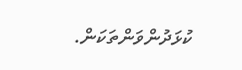ކުޅަދުންވަންތަކަން.